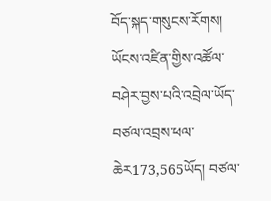བོད་སྐད་གསུངས་རོགས།
ཡོངས་འཛིན་གྱིས་འཚོལ་བཤེར་བྱས་པའི་འབྲེལ་ཡོད་བཙལ་འབྲས་ཕལ་ཆེར173,565ཡོད། བཙལ་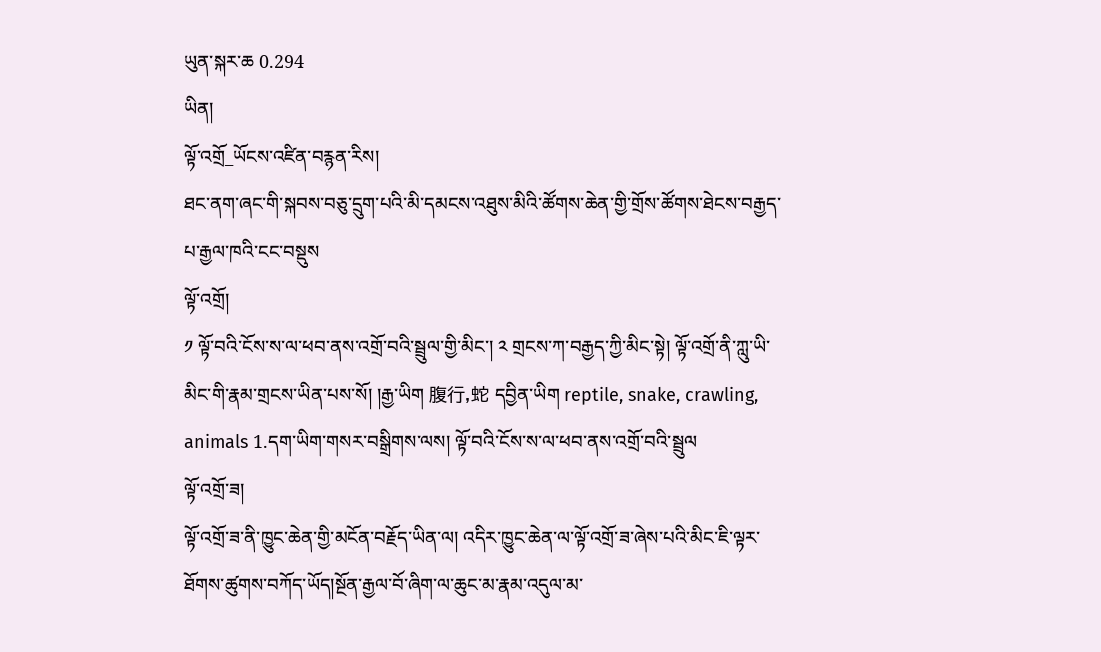ཡུན་སྐར་ཆ 0.294
ཡིན།
ལྟོ་འགྲོ_ཡོངས་འཛིན་བརྙན་རིས།
ཐང་ནག་ཞང་གི་སྐབས་བཅུ་དྲུག་པའི་མི་དམངས་འཐུས་མིའི་ཚོགས་ཆེན་གྱི་གྲོས་ཚོགས་ཐེངས་བརྒྱད་པ་རྒྱལ་ཁའི་ངང་བསྡུས
ལྟོ་འགྲོ།
༡ ལྟོ་བའི་ངོས་ས་ལ་ཕབ་ནས་འགྲོ་བའི་སྦྲུལ་གྱི་མིང་། ༢ གྲངས་ཀ་བརྒྱད་ཀྱི་མིང་སྟེ། ལྟོ་འགྲོ་ནི་ཀླུ་ཡི་མིང་གི་རྣམ་གྲངས་ཡིན་པས་སོ། །རྒྱ་ཡིག 腹行,蛇 དབྱིན་ཡིག reptile, snake, crawling, animals 1.དག་ཡིག་གསར་བསྒྲིགས་ལས། ལྟོ་བའི་ངོས་ས་ལ་ཕབ་ནས་འགྲོ་བའི་སྦྲུལ
ལྟོ་འགྲོ་ཟ།
ལྟོ་འགྲོ་ཟ་ནི་ཁྱུང་ཆེན་གྱི་མངོན་བརྗོད་ཡིན་ལ། འདིར་ཁྱུང་ཆེན་ལ་ལྟོ་འགྲོ་ཟ་ཞེས་པའི་མིང་ཇི་ལྟར་ཐོགས་ཚུགས་བཀོད་ཡོད།སྔོན་རྒྱལ་བོ་ཞིག་ལ་ཆུང་མ་རྣམ་འདུལ་མ་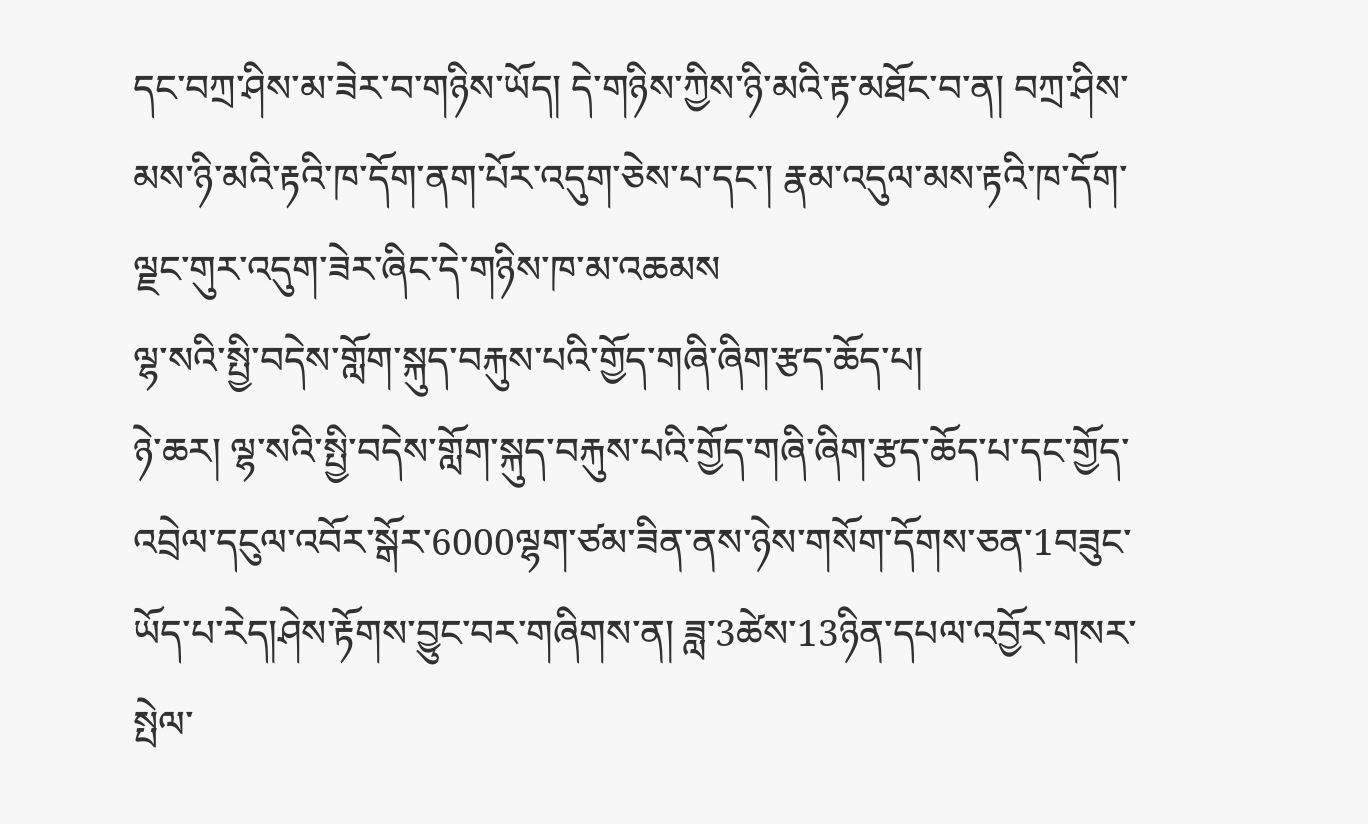དང་བཀྲ་ཤིས་མ་ཟེར་བ་གཉིས་ཡོད། དེ་གཉིས་ཀྱིས་ཉི་མའི་རྟ་མཐོང་བ་ན། བཀྲ་ཤིས་མས་ཉི་མའི་རྟའི་ཁ་དོག་ནག་པོར་འདུག་ཅེས་པ་དང་། རྣམ་འདུལ་མས་རྟའི་ཁ་དོག་ལྗང་གུར་འདུག་ཟེར་ཞིང་དེ་གཉིས་ཁ་མ་འཆམས
ལྷ་སའི་སྤྱི་བདེས་གློག་སྐུད་བརྐུས་པའི་གྱོད་གཞི་ཞིག་རྩད་ཆོད་པ།
ཉེ་ཆར། ལྷ་སའི་སྤྱི་བདེས་གློག་སྐུད་བརྐུས་པའི་གྱོད་གཞི་ཞིག་རྩད་ཆོད་པ་དང་གྱོད་འབྲེལ་དངུལ་འབོར་སྒོར་6000ལྷག་ཙམ་ཟིན་ནས་ཉེས་གསོག་དོགས་ཅན་1བཟུང་ཡོད་པ་རེད།ཤེས་རྟོགས་བྱུང་བར་གཞིགས་ན། ཟླ་3ཚེས་13ཉིན་དཔལ་འབྱོར་གསར་སྤེལ་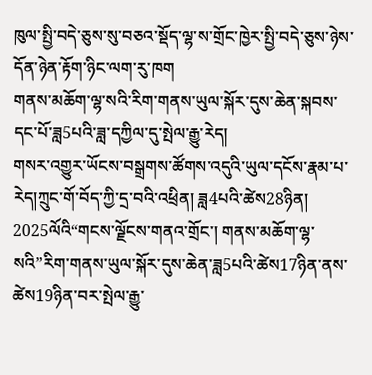ཁུལ་སྤྱི་བདེ་ཅུས་སུ་བཅའ་སྡོད་ལྷ་ས་གྲོང་ཁྱེར་སྤྱི་བདེ་ཅུས་ཉེས་དོན་ཉེན་རྟོག་ཉིང་ལག་རུ་ཁག
གནས་མཆོག་ལྷ་སའི་རིག་གནས་ཡུལ་སྐོར་དུས་ཆེན་སྐབས་དང་པོ་ཟླ5པའི་ཟླ་དཀྱིལ་དུ་སྤེལ་རྒྱུ་རེད།
གསར་འགྱུར་ཡོངས་བསྒྲགས་ཚོགས་འདུའི་ཡུལ་དངོས་རྣམ་པ་རེད།ཀྲུང་གོ་བོད་ཀྱི་དྲ་བའི་འཕྲིན། ཟླ4པའི་ཚེས28ཉིན། 2025ལོའི“གངས་ལྗོངས་གནའ་གྲོང་། གནས་མཆོག་ལྷ་སའི”རིག་གནས་ཡུལ་སྐོར་དུས་ཆེན་ཟླ5པའི་ཚེས17ཉིན་ནས་ཚེས19ཉིན་བར་སྤེལ་རྒྱུ་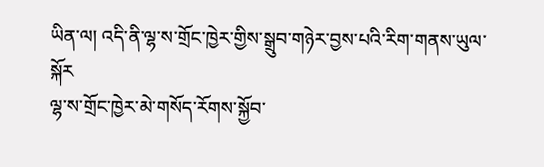ཡིན་ལ། འདི་ནི་ལྷ་ས་གྲོང་ཁྱེར་གྱིས་སྒྲུབ་གཉེར་བྱས་པའི་རིག་གནས་ཡུལ་སྐོར
ལྷ་ས་གྲོང་ཁྱེར་མེ་གསོད་རོགས་སྐྱོབ་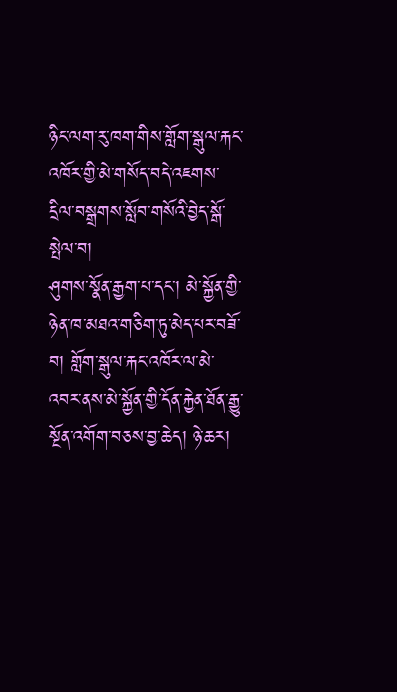ཉིང་ལག་རུ་ཁག་གིས་གློག་སྒུལ་རྐང་འཁོར་གྱི་མེ་གསོད་བདེ་འཇགས་དྲིལ་བསྒྲགས་སློབ་གསོའི་བྱེད་སྒོ་སྤེལ་བ།
ཤུགས་སྣོན་རྒྱག་པ་དང་། མེ་སྐྱོན་གྱི་ཉེན་ཁ་མཐའ་གཅིག་ཏུ་མེད་པར་བཟོ་བ། གློག་སྒུལ་རྐང་འཁོར་ལ་མེ་འབར་ནས་མེ་སྐྱོན་གྱི་དོན་རྐྱེན་ཐོན་རྒྱུ་སྔོན་འགོག་བཅས་བྱ་ཆེད། ཉེ་ཆར།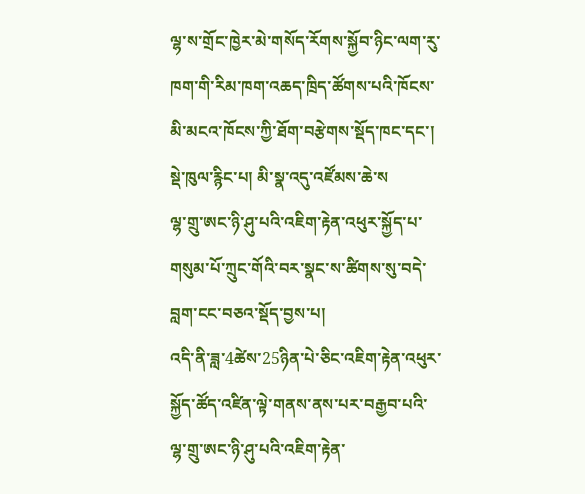ལྷ་ས་གྲོང་ཁྱེར་མེ་གསོད་རོགས་སྐྱོབ་ཉིང་ལག་རུ་ཁག་གི་རིམ་ཁག་འཆད་ཁྲིད་ཚོགས་པའི་ཁོངས་མི་མངའ་ཁོངས་ཀྱི་ཐོག་བརྩེགས་སྡོད་ཁང་དང་། སྡེ་ཁུལ་རྙིང་པ། མི་སྣ་འདུ་འཛོམས་ཆེ་ས
ལྷ་གྲུ་ཨང་ཉི་ཤུ་པའི་འཇིག་རྟེན་འཕུར་སྐྱོད་པ་གསུམ་པོ་ཀྲུང་གོའི་བར་སྣང་ས་ཚིགས་སུ་བདེ་བླག་ངང་བཅའ་སྡོད་བྱས་པ།
འདི་ནི་ཟླ་4ཚེས་25ཉིན་པེ་ཅིང་འཇིག་རྟེན་འཕུར་སྐྱོད་ཚོད་འཛིན་ལྟེ་གནས་ནས་པར་བརྒྱབ་པའི་ལྷ་གྲུ་ཨང་ཉི་ཤུ་པའི་འཇིག་རྟེན་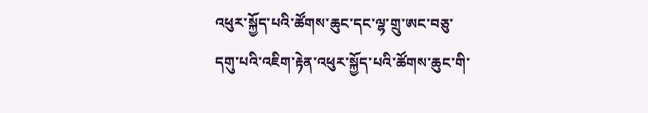འཕུར་སྐྱོད་པའི་ཚོགས་ཆུང་དང་ལྷ་གྲུ་ཨང་བཅུ་དགུ་པའི་འཇིག་རྟེན་འཕུར་སྐྱོད་པའི་ཚོགས་ཆུང་གི་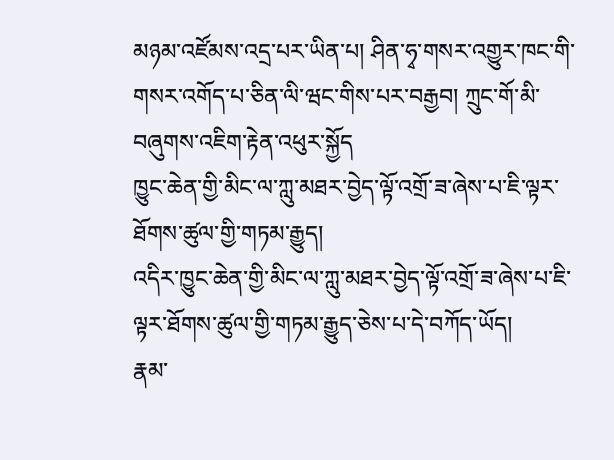མཉམ་འཛོམས་འདྲ་པར་ཡིན་པ། ཤིན་ཧྭ་གསར་འགྱུར་ཁང་གི་གསར་འགོད་པ་ཅིན་ལི་ཝང་གིས་པར་བརྒྱབ། ཀྲུང་གོ་མི་བཞུགས་འཇིག་རྟེན་འཕུར་སྐྱོད
ཁྱུང་ཆེན་གྱི་མིང་ལ་ཀླུ་མཐར་བྱེད་ལྟོ་འགྲོ་ཟ་ཞེས་པ་ཇི་ལྟར་ཐོགས་ཚུལ་གྱི་གཏམ་རྒྱུད།
འདིར་ཁྱུང་ཆེན་གྱི་མིང་ལ་ཀླུ་མཐར་བྱེད་ལྟོ་འགྲོ་ཟ་ཞེས་པ་ཇི་ལྟར་ཐོགས་ཚུལ་གྱི་གཏམ་རྒྱུད་ཅེས་པ་དེ་བཀོད་ཡོད།
རྣམ་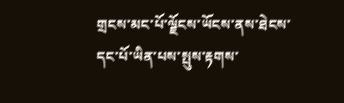གྲངས་མང་པོ་ལྗོངས་ཡོངས་ནས་ཐེངས་དང་པོ་ཡིན་པས་སྤུས་རྟགས་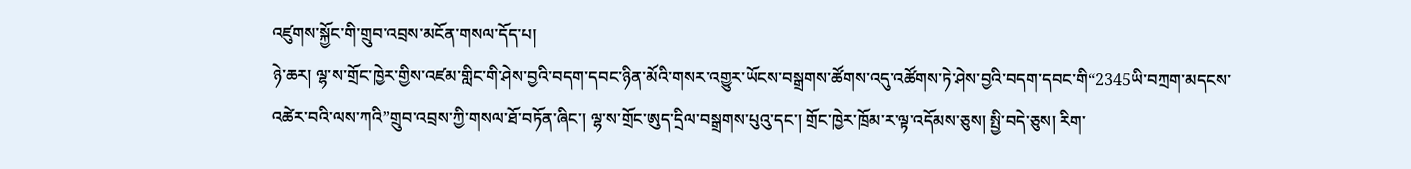འཛུགས་སྐྱོང་གི་གྲུབ་འབྲས་མངོན་གསལ་དོད་པ།
ཉེ་ཆར། ལྷ་ས་གྲོང་ཁྱེར་གྱིས་འཛམ་གླིང་གི་ཤེས་བྱའི་བདག་དབང་ཉིན་མོའི་གསར་འགྱུར་ཡོངས་བསྒྲགས་ཚོགས་འདུ་འཚོགས་ཏེ་ཤེས་བྱའི་བདག་དབང་གི“2345ཡི་བཀྲག་མདངས་འཚེར་བའི་ལས་ཀའི”གྲུབ་འབྲས་ཀྱི་གསལ་ཐོ་བཏོན་ཞིང་། ལྷ་ས་གྲོང་ཨུད་དྲིལ་བསྒྲགས་པུའུ་དང་། གྲོང་ཁྱེར་ཁྲོམ་ར་ལྟ་འདོམས་ཅུས། སྤྱི་བདེ་ཅུས། རིག་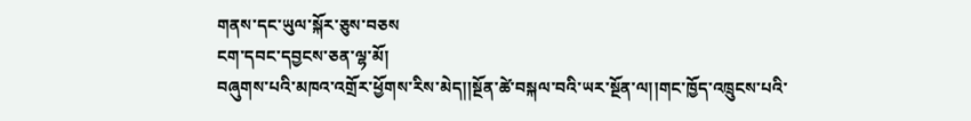གནས་དང་ཡུལ་སྐོར་ཅུས་བཅས
ངག་དབང་དབྱངས་ཅན་ལྷ་མོ།
བཞུགས་པའི་མཁའ་འགྲོར་ཕྱོགས་རིས་མེད།།སྔོན་ཚེ་བསྐལ་བའི་ཡར་སྔོན་ལ།།གང་ཁྱོད་འཁྲུངས་པའི་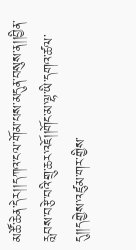མཚོ་ཆེན་དེར།།དཀའ་ངལ་གོམ་པས་མདུན་བསུས་ན།།བྱིན་རླབས་བརྩེ་བའི་གྲུ་ཆར་འཇོ།།གོང་མ་ལྷ་ཡི་དགའ་ཚལ་དུ།།དགྱེས་འཛུམ་གར་གྱིས་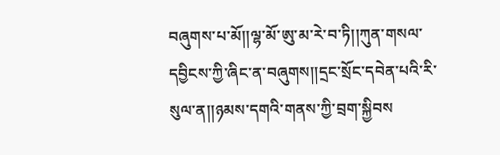བཞུགས་པ་མོ།།ལྷ་མོ་ཨུ་མ་རེ་བ་ཏི།།ཀུན་གསལ་དབྱིངས་ཀྱི་ཞིང་ན་བཞུགས།།དྲང་སྲོང་དབེན་པའི་རི་སུལ་ན།།ཉམས་དགའི་གནས་ཀྱི་བྲག་སྐྱིབས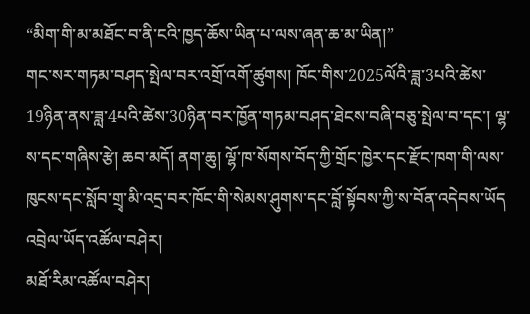“མིག་གི་མ་མཐོང་བ་ནི་ངའི་ཁྱད་ཆོས་ཡིན་པ་ལས་ཞན་ཆ་མ་ཡིན།”
གང་སར་གཏམ་བཤད་སྤེལ་བར་འགྲོ་འགོ་ཚུགས། ཁོང་གིས་2025ལོའི་ཟླ་3པའི་ཚེས་19ཉིན་ནས་ཟླ་4པའི་ཚེས་30ཉིན་བར་ཁྱོན་གཏམ་བཤད་ཐེངས་བཞི་བཅུ་སྤེལ་བ་དང་། ལྷ་ས་དང་གཞིས་རྩེ། ཆབ་མདོ། ནག་ཆུ། ལྷོ་ཁ་སོགས་བོད་ཀྱི་གྲོང་ཁྱེར་དང་རྫོང་ཁག་གི་ལས་ཁུངས་དང་སློབ་གྲྭ་མི་འདྲ་བར་ཁོང་གི་སེམས་ཤུགས་དང་བློ་སྟོབས་ཀྱི་ས་བོན་འདེབས་ཡོད
འབྲེལ་ཡོད་འཚོལ་བཤེར།
མཐོ་རིམ་འཚོལ་བཤེར།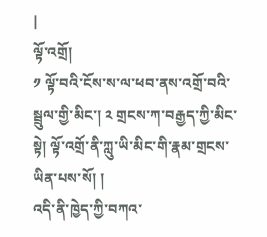|
ལྟོ་འགྲོ།
༡ ལྟོ་བའི་ངོས་ས་ལ་ཕབ་ནས་འགྲོ་བའི་སྦྲུལ་གྱི་མིང་། ༢ གྲངས་ཀ་བརྒྱད་ཀྱི་མིང་སྟེ། ལྟོ་འགྲོ་ནི་ཀླུ་ཡི་མིང་གི་རྣམ་གྲངས་ཡིན་པས་སོ། །
འདི་ནི་ཁྱེད་ཀྱི་བཀའ་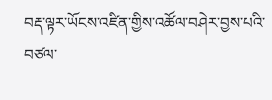བརྡ་ལྟར་ཡོངས་འཛིན་གྱིས་འཚོལ་བཤེར་བྱས་པའི་བཙལ་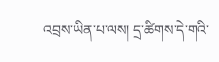འབྲས་ཡིན་པ་ལས། དྲ་ཚིགས་དེ་གའི་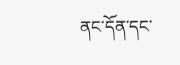ནང་དོན་དང་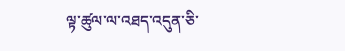ལྟ་ཚུལ་ལ་འཐད་འདུན་ཅི་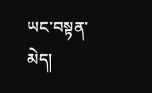ཡང་བསྟན་མེད།